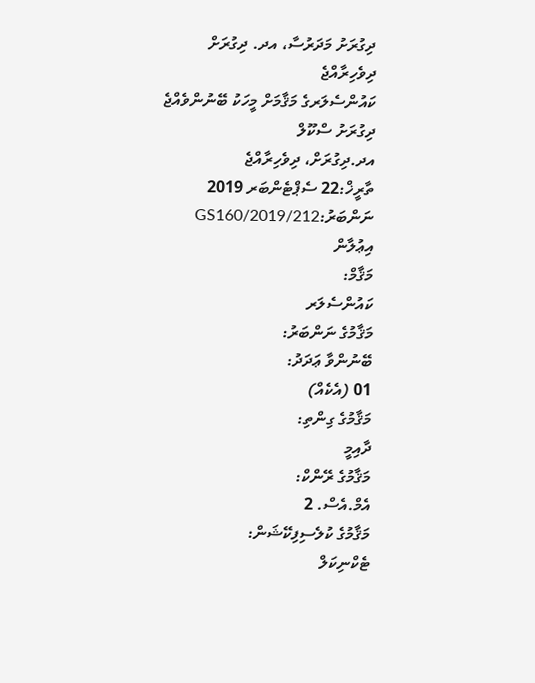ދިގުރަށު މަދަރުސާ، އދ. ދިގުރަށް
ދިވެހިރާއްޖެ
ކައުންސެލަރގެ މަޤާމަށް މީހަކު ބޭނުންވެއްޖެ
ދިގުރަށު ސްކޫލް
އދ.ދިގުރަށް، ދިވެހިރާއްޖެ
ތާރީޚް:22 ސެޕްޓެންބަރ 2019                                            ނަންބަރު:GS160/2019/212
އިޢުލާން
މަޤާމް:
ކައުންސެލަރ
މަޤާމުގެ ނަންބަރު:
ބޭނުންވާ ޢަދަދު:
01 (އެކެއް)
މަޤާމުގެ ގިންތި:
ދާއިމީ
މަޤާމުގެ ރޭންކް:
އެމް.އެސް. 2
މަޤާމުގެ ކުލެސިފިކޭޝަން:
ޓެކްނިކަލް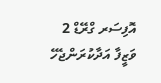އޮފިސަރ ގްރޭޑް 2
ވަޒީފާ އަދާކުރަންޖެހޭ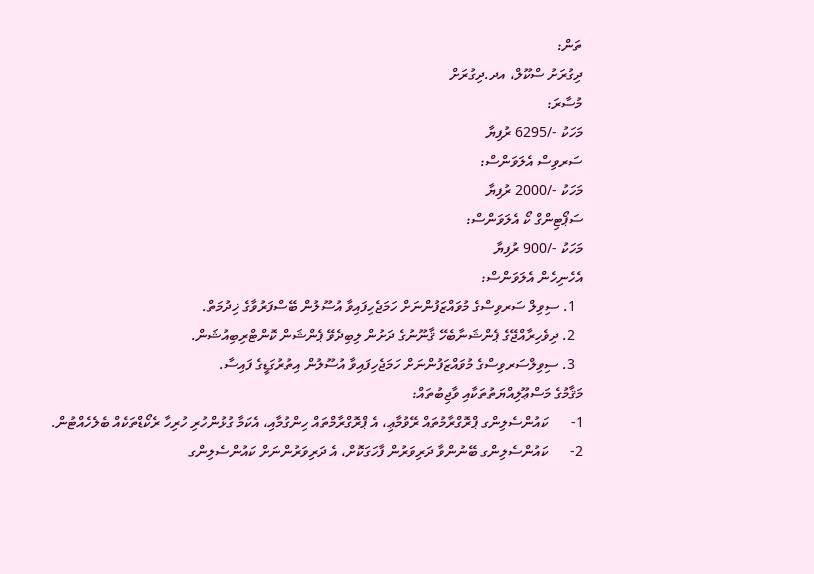ތަން:
ދިގުރަށު ސްކޫލް، އދ.ދިގުރަށް
މުސާރަ:
މަހަކު -/6295 ރުފިޔާ
ސަރވިސް އެލަވަންސް:
މަހަކު -/2000 ރުފިޔާ
ސަޕޯޓިންގް ކޯ އެލަވަންސް:
މަހަކު -/900 ރުފިޔާ
އެހެނިހެން އެލަވަންސް:
  1. ސިވިލް ސަރވިސްގެ މުވައްޒަފުންނަށް ހަމަޖެހިފައިވާ އުސޫލުން ބޭސްފަރުވާގެ ޚިދުމަތް.
  2. ދިވެހިރާއްޖޭގެ ޕެންޝަނާބެހޭ ޤާނޫނުގެ ދަށުން ލިބިދެވޭ ޕެންޝަން ކޮންޓްރިބިއުޝަން.
  3. ސިވިލްސަރވިސްގެ މުވައްޒަފުންނަށް ހަމަޖެހިފައިވާ އުސޫލުން އިތުރުގަޑީގެ ފައިސާ.
މަޤާމުގެ މަސްޢޫލިއްޔަތުތަކާއި ވާޖިބުތައް:
1-      ކައުންސެލިންގ ޕްރޮގްރާމުތައް ރޭވުމާޢި، އެ ޕްރޮގްރާމްތައް ހިންގުމާއި، އެކަމާ ގުޅުންހުރި ހުރިހާ ރެކޯޑްތަކެއް ބެލެހެއްޓުން.
2-      ކައުންސެލިންގ ބޭނުންވާ ދަރިވަރުން ފާހަގަކޮށް، އެ ދަރިވަރުންނަށް ކައުންސެލިންގ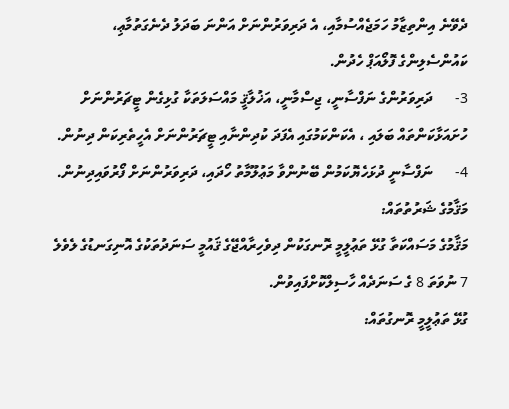ދެވޭނެ އިންތިޒާމު ހަމަޖެއްސުމާއި، އެ ދަރިވަރުންނަށް އަންނަ ބަދަލު ދެނެގަތުމާޢި، ކައުންސެލިންގެ ފޮލޯއަޕް ހެދުން.
3-      ދަރިވަރުންގެ ނަފްސާނީ، ޖިސްމާނީ، އަޚުލާޤީ މައްސަލަތަކާ ގުޅިގެން ޓީޗަރުންނަށް  ހުށައަޅާކަންތައް ބަލައި ، އެކަންކަމުގައި އެފަދަ ކުދިންނާއި ޓީޗަރުންނަށް އެހީތެރިކަން ދިނުން.
4-      ނަފްސާނީ ދުޅަހެޔޮކަމުން ބޭނުންވާ މަޢުލޫމާތު ހޯދައި، ދަރިވަރުންނަށް ފޯރުވައިދިނުން.
މަޤާމުގެ ޝަރުތުތައް:
މަޤާމުގެ މަސައްކަތާ ގުޅޭ ތަޢުލީމީ ރޮނގަކުން ދިވެހިރާއްޖޭގެ ޤައުމީ ސަނަދުތަކުގެ އޮނިގަނޑުގެ ލެވެލެ 7 ނުވަތަ 8 ގެ ސަނަދެއް ހާސިލްކޮށްފައިވުން.
ގުޅޭ ތަޢުލީމީ ރޮނގުތައް: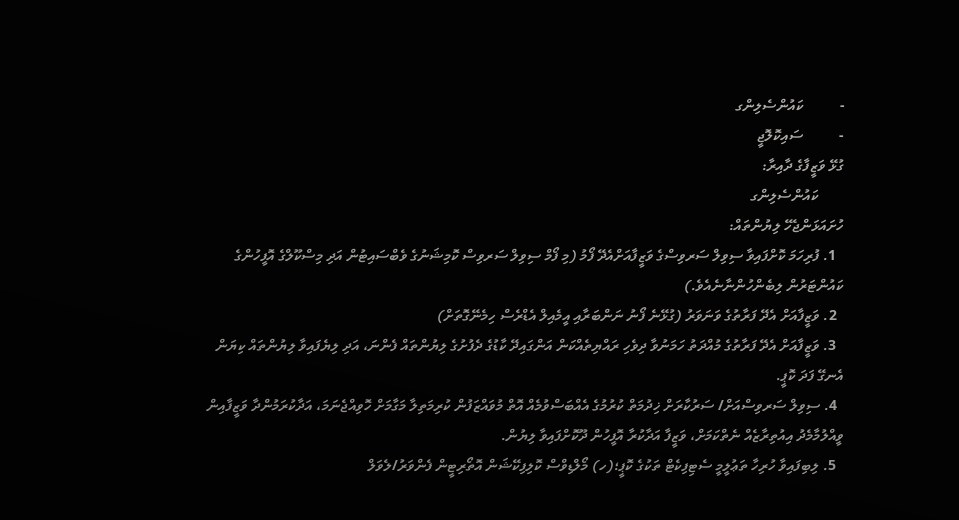-          ކައުންސެލިންގ
-          ސައިކޮލޮޖީ
ގުޅޭ ވަޒީފާގެ ދާއިރާ:
       ކައުންސެލިންގ
ހުށައަޅަންޖެހޭ ލިޔުންތައް:
  1. ފުރިހަމަ ކޮށްފައިވާ ސިވިލް ސަރވިސްގެ ވަޒީފާއަށްއެދޭ ފޯމު (މި ފޯމް ސިވިލް ސަރވިސް ކޮމިޝަނުގެ ވެބްސައިޓުން އަދި މިސްކޫލްގެ އޮފީހުންގެ ކައުންޓަރުން ލިބެންހުންނާނެއެވެ.)
  2. ވަޒީފާއަށް އެދޭ ފަރާތުގެ ވަނަވަރު (ގުޅޭނެ ފޯނު ނަންބަރާއި އީމެއިލް އެޑްރެސް ހިމެނޭގޮތަށް)
  3. ވަޒީފާއަށް އެދޭ ފަރާތުގެ މުއްދަތު ހަމަނުވާ ދިވެހި ރައްޔިތެއްކަން އަންގައިދޭ ކާޑުގެ ދެފުށުގެ ލިޔުންތައް ފެންނަ، އަދި ލިޔެފައިވާ ލިޔުންތައް ކިޔަން އެނގޭ ފަދަ ކޮޕީ.
  4. ސިވިލް ސަރވިސްއަށް/ ސަރުކާރަށް ޚިދުމަތް ކުރުމުގެ އެއްބަސްވުމެއް އޮތް މުވައްޒަފުން ކުރިމަތިލާ މަގާމަށް ހޮވިއްޖެނަމަ، އަދާކުރަމުންދާ ވަޒީފާއިން ވީއްލުމާމެދު އިއުތިރާޒެއް ނެތްކަމަށް، ވަޒީފާ އަދާކުރާ އޮފީހުން ދޫކޮށްފައިވާ ލިޔުން.
  5. ލިބިފައިވާ ހުރިހާ ތަޢުލީމީ ސެޓިފިކެޓް ތަކުގެ ކޮޕީ؛(ހ) މޯލްޑިވްސް ކޮލިފިކޭޝަން އޮތޯރިޓީން ފެންވަރު/ލެވަލް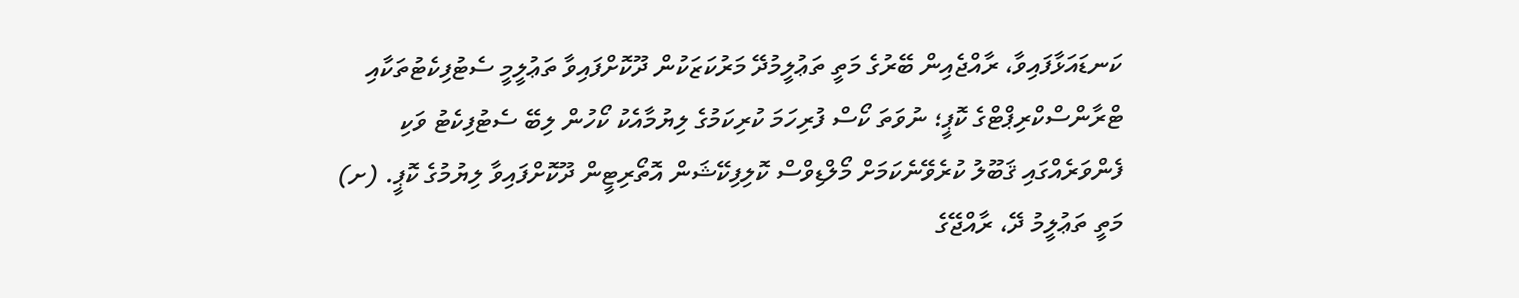ކަނޑައަޅާފައިވާ، ރާއްޖެއިން ބޭރުގެ މަތީ ތަޢުލީމުދޭ މަރުކަޒަކުން ދޫކޮށްފައިވާ ތަޢުލީމީ ސެޓުފިކެޓުތަކާއި ޓްރާންސްކްރިޕްޓްގެ ކޮޕީ؛ ނުވަތަ ކޯސް ފުރިހަމަ ކުރިކަމުގެ ލިޔުމާއެކު ކޯހުން ލިބޭ ސެޓުފިކެޓު ވަކި ފެންވަރެއްގައި ޤަބޫލު ކުރެވޭނެކަމަށް މޯލްޑިވްސް ކޮލިފިކޭޝަން އޮތޯރިޓީން ދޫކޮށްފައިވާ ލިޔުމުގެ ކޮޕީ. (ށ) މަތީ ތަޢުލީމު ދޭ، ރާއްޖޭގެ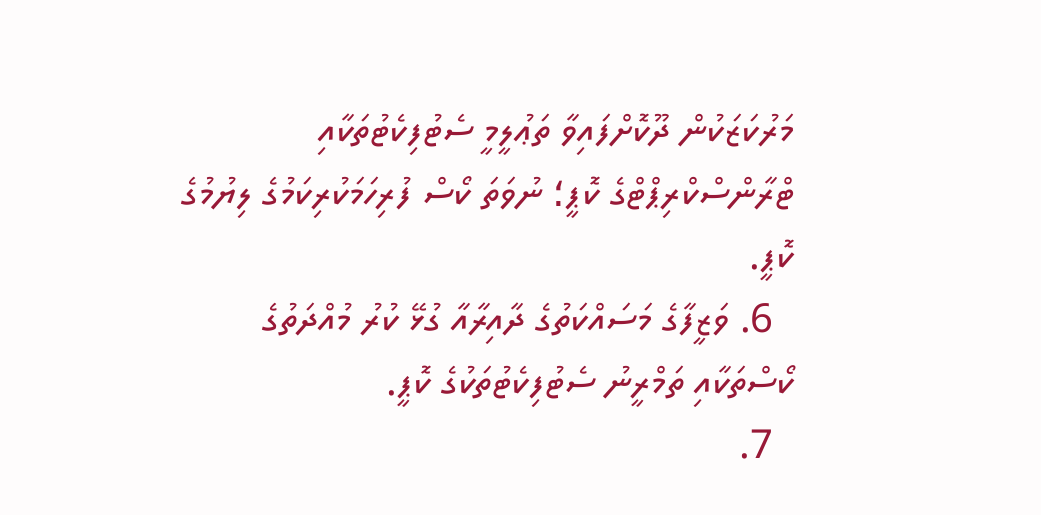މަރުކަޒަކުން ދޫކޮށްފައިވާ ތަޢުލީމީ ސެޓުފިކެޓުތަކާއި ޓްރާންސްކްރިޕްޓްގެ ކޮޕީ؛ ނުވަތަ ކޯސް ފުރިހަމަކުރިކަމުގެ ލިޔުމުގެ ކޮޕީ.
  6. ވަޒީފާގެ މަސައްކަތުގެ ދާއިރާއާ ގުޅޭ ކުރު މުއްދަތުގެ ކޯސްތަކާއި ތަމްރީނު ސެޓުފިކެޓުތަކުގެ ކޮޕީ.
  7.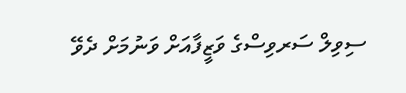ސިވިލް ސަރވިސްގެ ވަޒީފާއަށް ވަނުމަށް ދެވޭ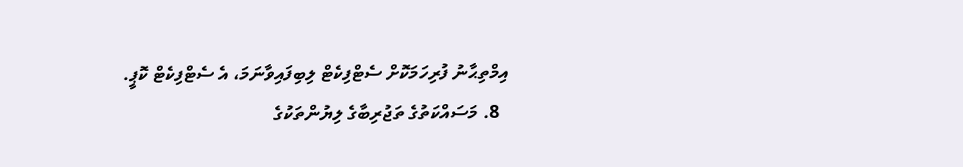އިމްތިޙާނު ފުރިހަމަކޮށް ސެޓްފިކެޓް ލިބިފައިވާނަމަ، އެ ސެޓްފިކެޓް ކޮޕީ.
  8. މަސައްކަތުގެ ތަޖުރިބާގެ ލިޔުންތަކުގެ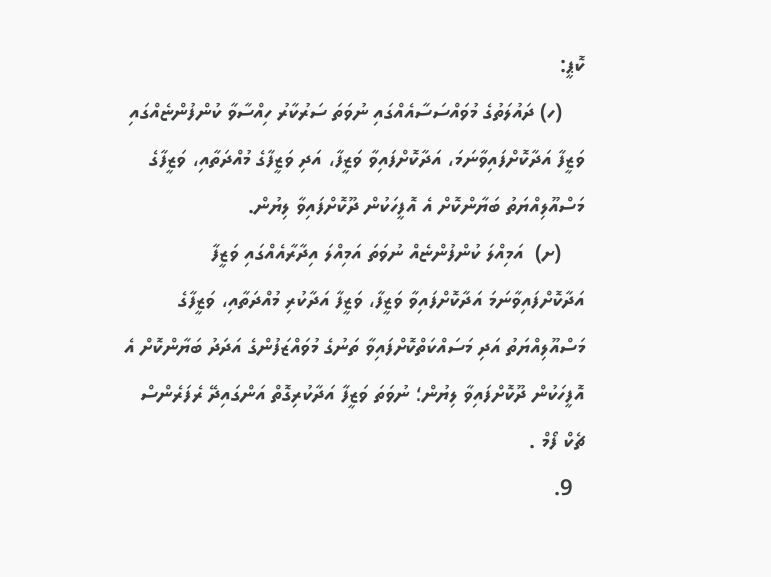ކޮޕީ:
    (ހ) ދައުލަތުގެ މުވައްސަސާއެއްގައި ނުވަތަ ސަރުކާރު ހިއްސާވާ ކުންފުންޏެއްގައި ވަޒީފާ އަދާކޮށްފައިވާނަމަ، އަދާކޮށްފައިވާ ވަޒީފާ، އަދި ވަޒީފާގެ މުއްދަތާއި، ވަޒީފާގެ މަސްއޫލިއްޔަތު ބަޔާންކޮށް އެ އޮފީހަކުން ދޫކޮށްފައިވާ ލިޔުން.
    (ށ)  އަމިއްލަ ކުންފުންޏެއް ނުވަތަ އަމިއްލަ އިދާރާއެއްގައި ވަޒީފާ އަދާކޮށްފައިވާނަމަ އަދާކޮށްފައިވާ ވަޒީފާ، ވަޒީފާ އަދާކުރި މުއްދަތާއި، ވަޒީފާގެ މަސްއޫލިއްޔަތު އަދި މަސައްކަތްކޮށްފައިވާ ތަނުގެ މުވައްޒަފުންގެ އަދަދު ބަޔާންކޮށް އެ އޮފީހަކުން ދޫކޮށްފައިވާ ލިޔުން؛ ނުވަތަ ވަޒީފާ އަދާކުރިގޮތް އަންގައިދޭ ރެފަރެންސް ޗެކް ފޯމް .
  9.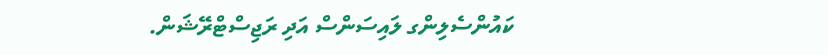ކައުންސެލިންގ ލައިސަންސް އަދި ރަޖިސްޓްރޭޝަން.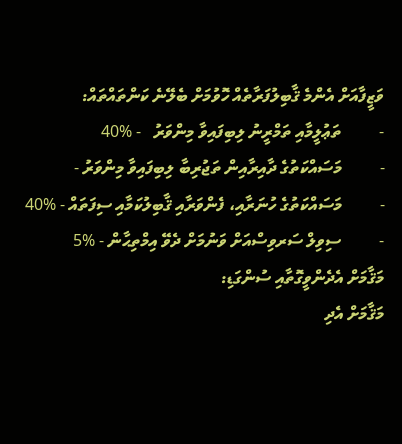ވަޒީފާއަށް އެންމެ ޤާބިލުފަރާތެއް ހޮވުމަށް ބެލޭނެ ކަންތައްތައް:
-         ތަޢުލީމާއި ތަމްރީނު ލިބިފައިވާ މިންވަރު   - %40
-         މަސައްކަތުގެ ދާއިރާއިން ތަޖުރިބާ ލިބިފައިވާ މިންވަރު -
-         މަސައްކަތުގެ ހުނަރާއި، ފެންވަރާއި ޤާބިލުކަމާއި ސިފަތައް - %40
-         ސިވިލް ސަރވިސްއަށް ވަނުމަށް ދެވޭ އިމްތިޙާން - %5
މަޤާމަށް އެދެންވީގޮތާއި ސުންގަޑި:
މަޤާމަށް އެދި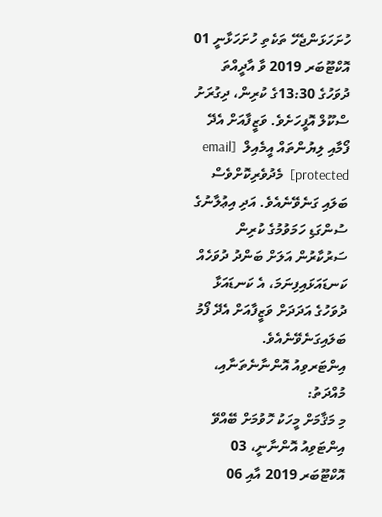ހުށަހަޅަންޖެހޭ ތަކެތި ހުށަހަޅާނީ 01 އޮކްޓޫބަރ 2019 ވާ އާދީއްތަ ދުވަހުގެ 13:30ގެ ކުރިން، ދިގުރަށު ސްކޫލް އޮފީހަށެވެ. ވަޒީފާއަށް އެދޭ ފޯމާއި ލިޔުންތައް އީމެއިލް  [email protected]  މެދުވެރިކޮށްވެސް ބަލައި ގަނެވޭނެއެވެ. އަދި އިޢުލާނުގެ ސުންގަޑި ހަމަވުމުގެ ކުރިން ސަރުކާރުން އަލަށް ބަންދު ދުވަހެއް ކަނޑައަޅައިފިނަމަ، އެ ކަނޑައަޅާ ދުވަހުގެ އަދަދަށް ވަޒީފާއަށް އެދޭ ފޯމު ބަލައިގަނެވޭނެއެވެ.
އިންޓަރވިއު އޮންނާނެތަނާއި، މުއްދަތު:
މި މަޤާމަށް މީހަކު ހޮވުމަށް ބޭއްވޭ އިންޓަވިއު އޮންނާނީ، 03 އޮކްޓޫބަރ 2019 އާއި 06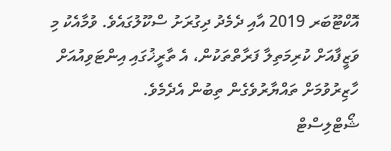އޮކްޓޫބަރ 2019 އާއި ދެމެދު ދިގުރަށު ސްކޫލުގައެވެ. ވުމާއެކު މި ވަޒީފާއަށް ކުރިމަތިލާ ފަރާތްތަކުން، އެ ތާރީޚުގައި އިންޓަވިއުއަށް ހާޒިރުވުމަށް ތައްޔާރުވެގެން ތިބުން އެދެމެވެ.
ޝޯޓްލިސްޓް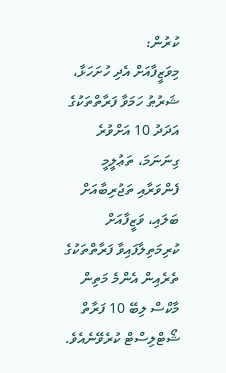ކުރުން:
މިވަޒީފާއަށް އެދި ހުށަހަޅާ، ޝަރުޠު ހަމަވާ ފަރާތްތަކުގެ އަދަދު 10 އަށްވުރެ ގިނަނަމަ، ތަޢުލީމީ ފެންވަރާއި ތަޖުރިބާއަށް ބަލައި، ވަޒީފާއަށް ކުރިމަތިލާފައިވާ ފަރާތްތަކުގެ ތެރެއިން އެންމެ މަތިން މާކްސް ލިބޭ 10 ފަރާތް ޝޯޓްލިސްޓް ކުރެވޭނެއެވެ.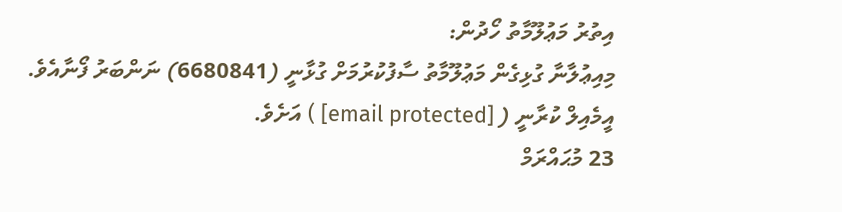އިތުރު މަޢުލޫމާތު ހޯދުން:
މިއިޢުލާނާ ގުޅިގެން މަޢުލޫމާތު ސާފުކުރުމަށް ގުޅާނީ (6680841) ނަންބަރު ފޯނާއެވެ.
އީމެއިލް ކުރާނީ ( [email protected] ) އަށެވެ.
23 މުޙައްރަމް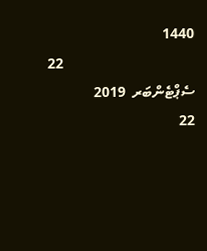1440
                                    22 ސެޕްޓެންބަރ  2019
22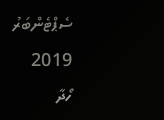ސެޕްޓެންބަރު 2019
ހޯދާ